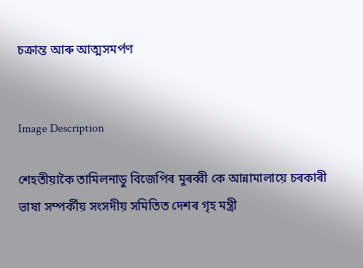চক্ৰান্ত আৰু আত্মসমৰ্পণ


Image Description

শেহতীয়াকৈ তামিলনাডু বিজেপিৰ মুৰব্বী কে আন্নামালায়ে চৰকাৰী ভাষা সম্পৰ্কীয় সংসদীয় সমিতিত দেশৰ গৃহ মন্ত্ৰী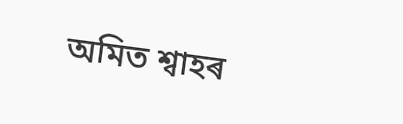অমিত শ্বাহৰ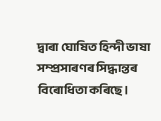দ্বাৰা ঘোষিত হিন্দী ভাষা সম্প্ৰসাৰণৰ সিদ্ধান্তৰ বিৰোধিতা কৰিছে।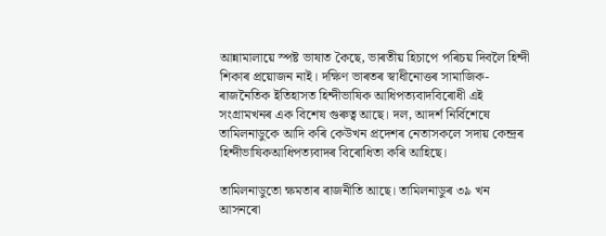আন্নামালায়ে স্পষ্ট ভাষাত কৈছে, ভাৰতীয় হিচাপে পৰিচয় দিবলৈ হিন্দী শিকাৰ প্ৰয়োজন নাই। দক্ষিণ ভাৰতৰ স্বাধীনোত্তৰ সামাজিক-ৰাজনৈতিক ইতিহাসত হিন্দীভাষিক আধিপত্যবাদবিৰোধী এই সংগ্ৰামখনৰ এক বিশেষ গুৰুত্ব আছে। দল, আদৰ্শ নিৰ্বিশেষে তামিলনাডুকে আদি কৰি কেউখন প্ৰদেশৰ নেতাসকলে সদায় কেন্দ্ৰৰ হিন্দীভাষিকআধিপত্যবাদৰ বিৰোধিতা কৰি আহিছে।

তামিলনাডুতো ক্ষমতাৰ ৰাজনীতি আছে। তামিলনাডুৰ ৩৯ খন আসনৰো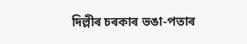দিল্লীৰ চৰকাৰ ভঙা-পতাৰ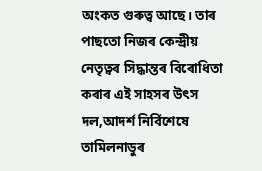অংকত গুৰুত্ব আছে। তাৰ পাছতো নিজৰ কেন্দ্ৰীয় নেতৃত্বৰ সিদ্ধান্তৰ বিৰোধিতা কৰাৰ এই সাহসৰ উৎস দল,আদৰ্শ নিৰ্বিশেষে তামিলনাডুৰ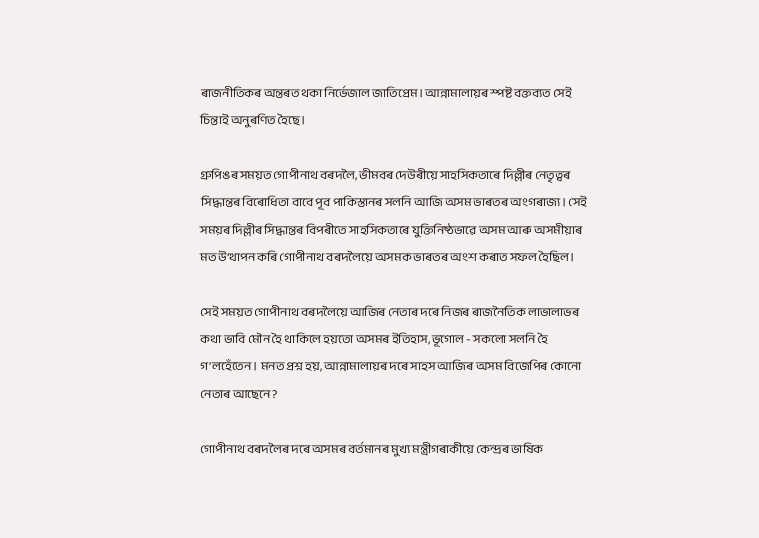ৰাজনীতিকৰ অন্তৰত থকা নিৰ্ভেজাল জাতিপ্ৰেম। আন্নামালায়ৰ স্পষ্ট বক্তব্যত সেই চিন্তাই অনুৰণিত হৈছে।

গ্ৰুপিঙৰ সময়ত গোপীনাথ বৰদলৈ, ভীমবৰ দেউৰীয়ে সাহসিকতাৰে দিল্লীৰ নেতৃত্বৰ সিদ্ধান্তৰ বিৰোধিতা বাবে পূব পাকিস্তানৰ সলনি আজি অসম ভাৰতৰ অংগৰাজ্য। সেই সময়ৰ দিল্লীৰ সিদ্ধান্তৰ বিপৰীতে সাহসিকতাৰে যুক্তিনিষ্ঠভাৱে অসম আৰু অসমীয়াৰ মত উত্থাপন কৰি গোপীনাথ বৰদলৈয়ে অসমক ভাৰতৰ অংশ কৰাত সফল হৈছিল।

সেই সময়ত গোপীনাথ বৰদলৈয়ে আজিৰ নেতাৰ দৰে নিজৰ ৰাজনৈতিক লাভালাভৰ কথা ভাবি মৌন হৈ থাকিলে হয়তো অসমৰ ইতিহাস, ভূগোল - সকলো সলনি হৈ গ'লহেঁতেন। মনত প্ৰশ্ন হয়, আন্নামালায়ৰ দৰে সাহস আজিৰ অসম বিজেপিৰ কোনো নেতাৰ আছেনে?

গোপীনাথ বৰদলৈৰ দৰে অসমৰ বৰ্তমানৰ মুখ্য মন্ত্ৰীগৰাকীয়ে কেন্দ্ৰৰ ভাষিক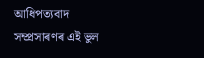আধিপত্যবাদ সম্প্ৰসাৰণৰ এই ভুল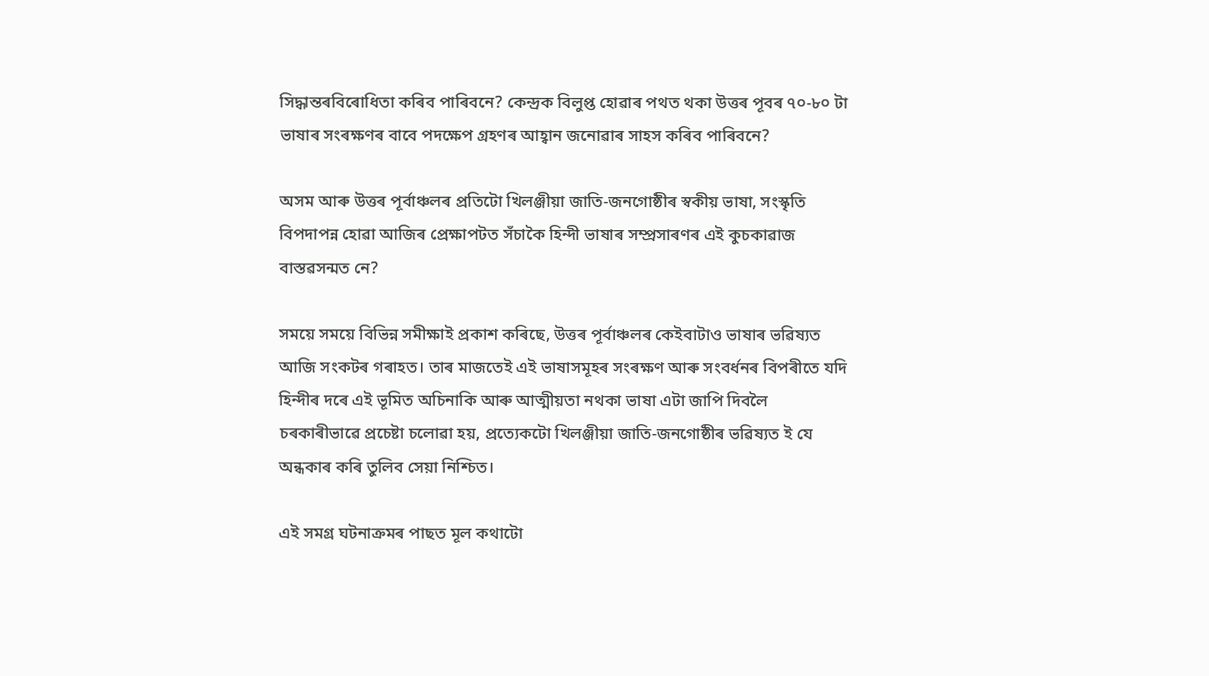সিদ্ধান্তৰবিৰোধিতা কৰিব পাৰিবনে? কেন্দ্ৰক বিলুপ্ত হোৱাৰ পথত থকা উত্তৰ পূবৰ ৭০-৮০ টা ভাষাৰ সংৰক্ষণৰ বাবে পদক্ষেপ গ্ৰহণৰ আহ্বান জনোৱাৰ সাহস কৰিব পাৰিবনে?

অসম আৰু উত্তৰ পূৰ্বাঞ্চলৰ প্ৰতিটো খিলঞ্জীয়া জাতি-জনগোষ্ঠীৰ স্বকীয় ভাষা, সংস্কৃতি বিপদাপন্ন হোৱা আজিৰ প্ৰেক্ষাপটত সঁচাকৈ হিন্দী ভাষাৰ সম্প্ৰসাৰণৰ এই কুচকাৱাজ বাস্তৱসন্মত নে?

সময়ে সময়ে বিভিন্ন সমীক্ষাই প্ৰকাশ কৰিছে, উত্তৰ পূৰ্বাঞ্চলৰ কেইবাটাও ভাষাৰ ভৱিষ্যত আজি সংকটৰ গৰাহত। তাৰ মাজতেই এই ভাষাসমূহৰ সংৰক্ষণ আৰু সংবৰ্ধনৰ বিপৰীতে যদি হিন্দীৰ দৰে এই ভূমিত অচিনাকি আৰু আত্মীয়তা নথকা ভাষা এটা জাপি দিবলৈ চৰকাৰীভাৱে প্ৰচেষ্টা চলোৱা হয়, প্ৰত্যেকটো খিলঞ্জীয়া জাতি-জনগোষ্ঠীৰ ভৱিষ্যত ই যে অন্ধকাৰ কৰি তুলিব সেয়া নিশ্চিত।

এই সমগ্ৰ ঘটনাক্ৰমৰ পাছত মূল কথাটো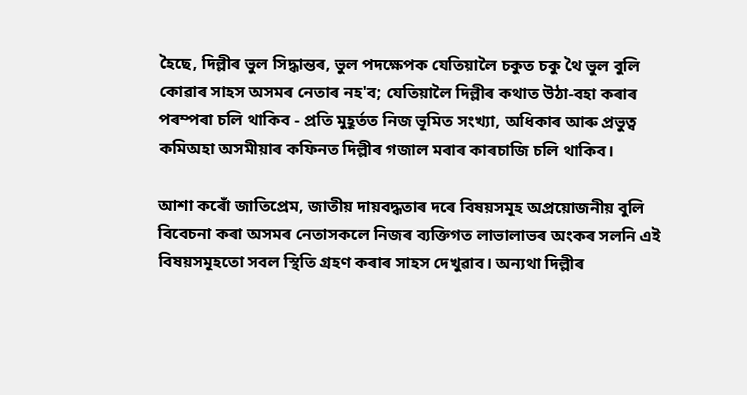হৈছে, দিল্লীৰ ভুল সিদ্ধান্তৰ, ভুল পদক্ষেপক যেতিয়ালৈ চকুত চকু থৈ ভুল বুলি কোৱাৰ সাহস অসমৰ নেতাৰ নহ'ব; যেতিয়ালৈ দিল্লীৰ কথাত উঠা-বহা কৰাৰ পৰম্পৰা চলি থাকিব - প্ৰতি মুহূৰ্তত নিজ ভূমিত সংখ্যা, অধিকাৰ আৰু প্ৰভুত্ব কমিঅহা অসমীয়াৰ কফিনত দিল্লীৰ গজাল মৰাৰ কাৰচাজি চলি থাকিব।

আশা কৰোঁ জাতিপ্ৰেম, জাতীয় দায়বদ্ধতাৰ দৰে বিষয়সমূহ অপ্ৰয়োজনীয় বুলি বিবেচনা কৰা অসমৰ নেতাসকলে নিজৰ ব্যক্তিগত লাভালাভৰ অংকৰ সলনি এই বিষয়সমূহতো সবল স্থিতি গ্ৰহণ কৰাৰ সাহস দেখুৱাব। অন্যথা দিল্লীৰ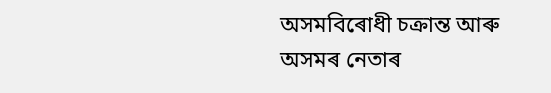অসমবিৰোধী চক্ৰান্ত আৰু অসমৰ নেতাৰ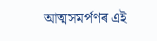আত্মসমৰ্পণৰ এই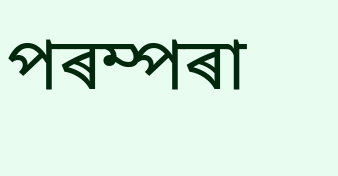পৰম্পৰা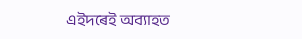এইদৰেই অব্যাহত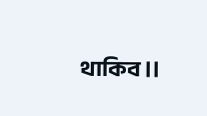থাকিব।।